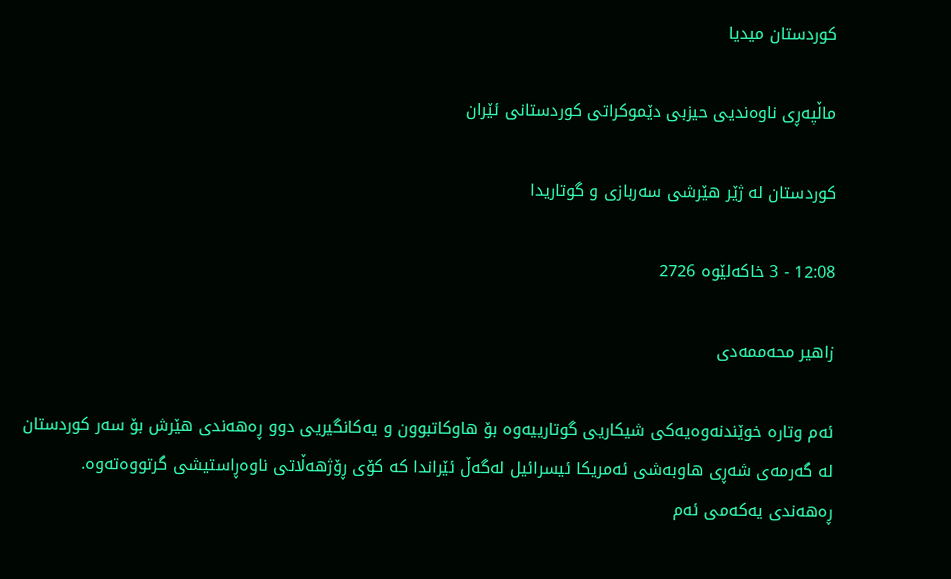کوردستان میدیا

ماڵپەڕی ناوەندیی حیزبی دێموکراتی کوردستانی ئێران

کوردستان لە ژێر هێرشی سەربازی و گوتاریدا

12:08 - 3 خاکەلێوه 2726

زاهیر محەممەدی

ئەم وتارە خوێندنەوەیەکی شیکاریی گوتارییەوە بۆ هاوکاتبوون و یەکانگیریی دوو ڕەهەندی هێرش بۆ سەر کوردستان لە گەرمەی شەڕی هاوبەشی ئەمریکا ئیسرائیل لەگەڵ ئێراندا کە کۆی ڕۆژهەڵاتی ناوەڕاستیشی گرتووەتەوە. ڕەهەندی یەکەمی ئەم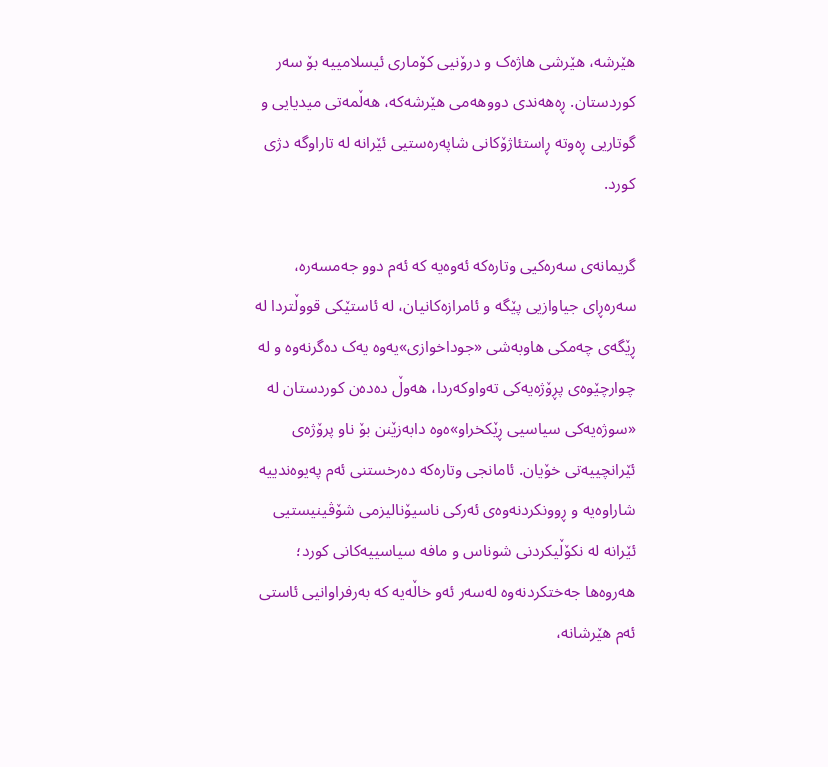هێرشە، هێرشی هاژەک و درۆنیی کۆماری ئیسلامییە بۆ سەر کوردستان. ڕەهەندی دووهەمی هێرشەکە، هەڵمەتی میدیایی و گوتاریی ڕەوتە ڕاستئاژۆکانی شاپەرەستیی ئێرانە لە تاراوگە دژی کورد.

گریمانەی سەرەکیی وتارەکە ئەوەیە کە ئەم دوو جەمسەرە، سەرەڕای جیاوازیی پێگە و ئامرازەکانیان، لە ئاستێکی قووڵتردا لە ڕێگەی چەمکی هاوبەشی «جوداخوازی»یەوە یەک دەگرنەوە و لە چوارچێوەی پڕۆژەیەکی تەواوکەردا، هەوڵ دەدەن کوردستان لە «سوژەیەکی سیاسیی ڕێکخراو»ەوە دابەزێنن بۆ ناو پرۆژەی ئێرانچییەتی خۆیان. ئامانجی وتارەکە دەرخستنی ئەم پەیوەندییە شاراوەیە و ڕوونکردنەوەی ئەرکی ناسیۆنالیزمی شۆڤینیستیی ئێرانە لە نکۆڵیکردنی شوناس و مافە سیاسییەکانی کورد؛ هەروەها جەختکردنەوە لەسەر ئەو خاڵەیە کە بەرفراوانیی ئاستی ئەم هێرشانە،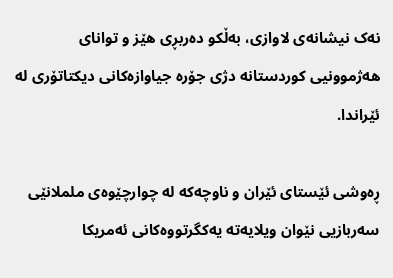نەک نیشانەی لاوازی، بەڵکو دەربڕی هێز و توانای هەژموونیی کوردستانە دژی جۆرە جیاوازەکانی دیکتاتۆری لە ئێراندا.

ڕەوشی ئێستای ئێران و ناوچەکە لە چوارچێوەی ململانێی سەربازیی نێوان ویلایەتە یەکگرتووەکانی ئەمریکا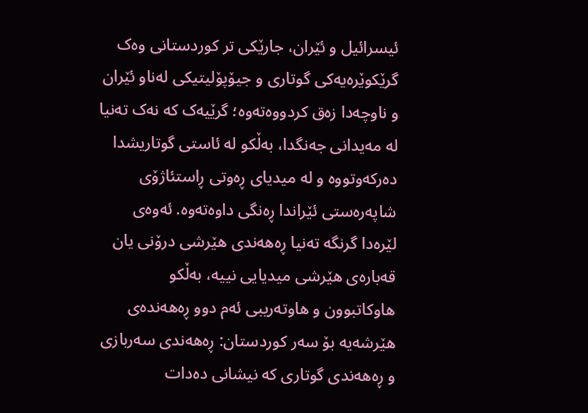ئیسرائیل و ئێران، جارێکی تر کوردستانی وەک گرێکوێرەیەکی گوتاری و جیۆپۆلیتیکی لەناو ئێران و ناوچەدا زەق کردووەتەوە؛ گرێیەک کە نەک تەنیا لە مەیدانی جەنگدا، بەڵکو لە ئاستی گوتاریشدا دەرکەوتووە و لە میدیای ڕەوتی ڕاستئاژۆی شاپەرەستی ئێراندا ڕەنگی داوەتەوە. ئەوەی لێرەدا گرنگە تەنیا ڕەهەندی هێرشی درۆنی یان قەبارەی هێرشی میدیایی نییە، بەڵکو هاوکاتبوون و هاوتەریبی ئەم دوو ڕەهەندەی هێرشەیە بۆ سەر کوردستان: ڕەهەندی سەربازی و ڕەهەندی گوتاری کە نیشانی دەدات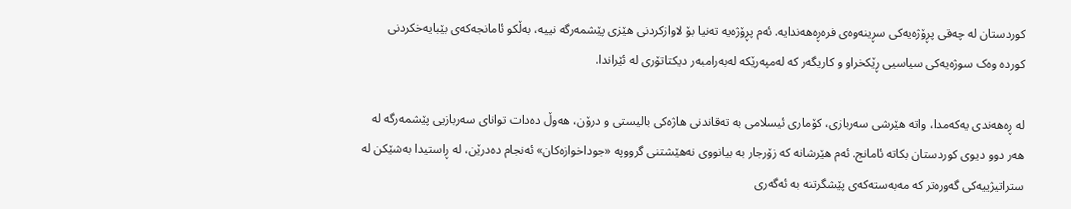کوردستان لە چەقی پڕۆژەیەکی سڕینەوەی فرەڕەهەندایە. ئەم پڕۆژەیە تەنیا بۆ لاوازکردنی هێزی پێشمەرگە نییە، بەڵکو ئامانجەکەی بێبایەخکردنی کوردە وەک سوژەیەکی سیاسیی ڕێکخراو و کاریگەر کە لەمپەرێکە لەبەرامبەر دیکتاتۆری لە ئێراندا.

لە ڕەهەندی یەکەمدا، واتە هێرشی سەربازی، کۆماری ئیسلامی بە تەقاندنی هاژەکی بالیستی و درۆن، هەوڵ دەدات توانای سەربازیی پێشمەرگە لە هەر دوو دیوی کوردستان بکاتە ئامانج. ئەم هێرشانە کە زۆرجار بە بیانووی نەهێشتنی گرووپە «جوداخوازەکان» ئەنجام دەدرێن، لە ڕاستیدا بەشێکن لە ستراتیژییەکی گەورەتر کە مەبەستەکەی پێشگرتنە بە ئەگەری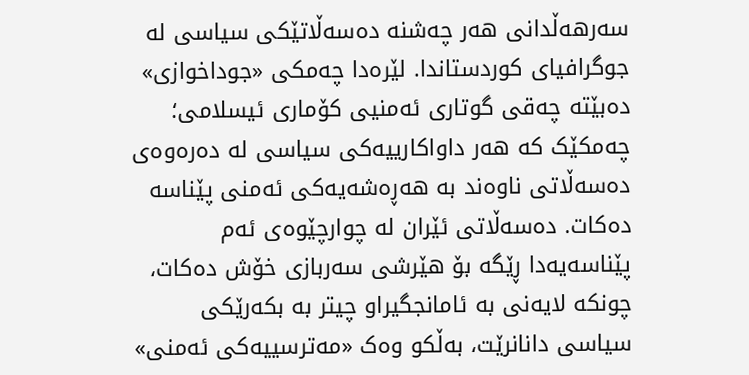سەرهەڵدانی هەر چەشنە دەسەڵاتێکی سیاسی لە جوگرافیای کوردستاندا. لێرەدا چەمکی «جوداخوازی» دەبێتە چەقی گوتاری ئەمنیی کۆماری ئیسلامی؛ چەمکێک کە هەر داواکارییەکی سیاسی لە دەرەوەی دەسەڵاتی ناوەند بە هەڕەشەیەکی ئەمنی پێناسە دەکات. دەسەڵاتی ئێران لە چوارچێوەی ئەم پێناسەیەدا ڕێگە بۆ هێرشی سەربازی خۆش دەکات، چونکە لایەنی بە ئامانجگیراو چیتر بە بکەرێکی سیاسی دانانرێت، بەڵکو وەک «مەترسییەکی ئەمنی»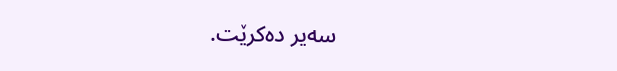سەیر دەکرێت.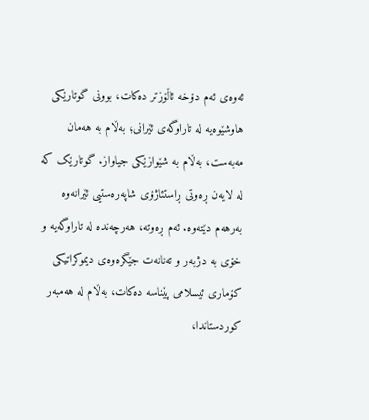ئەوەی ئەم دۆخە ئاڵۆزتر دەکات، بوونی گوتارێکی هاوشێوەیە لە تاراوگەی ئێرانی؛ بەڵام بە هەمان مەبەست، بەڵام بە شێوازێکی جیاواز. گوتارێک کە لە لایەن ڕەوتی ڕاستئاژۆی شاپەرەستیی ئێرانەوە بەرهەم دێتەوە. ئەم ڕەوتە، هەرچەندە لە تاراوگەیە و خۆی بە دژبەر و تەنانەت جێگرەوەی دیموکراتیکی کۆماری ئیسلامی پێناسە دەکات، بەڵام لە هەمبەر کوردستاندا،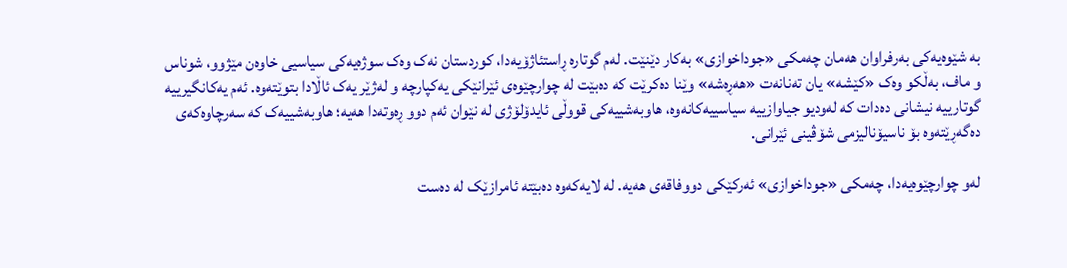بە شێوەیەکی بەرفراوان هەمان چەمکی «جوداخوازی» بەکار دێنێت. لەم گوتارە ڕاستئاژۆیەدا، کوردستان نەک وەک سوژەیەکی سیاسیی خاوەن مێژوو، شوناس و ماف، بەڵکو وەک «کێشە» یان تەنانەت «هەڕەشە» وێنا دەکرێت کە دەبێت لە چوارچێوەی ئێرانێکی یەکپارچە و لەژێر یەک ئاڵادا بتوێتەوە. ئەم یەکانگیرییە گوتارییە نیشانی دەدات کە لەودیو جیاوازییە سیاسییەکانەوە، هاوبەشییەکی قووڵی ئایدۆلۆژی لە نێوان ئەم دوو ڕەوتەدا هەیە؛ هاوبەشییەک کە سەرچاوەکەی دەگەڕێتەوە بۆ ناسیۆنالیزمی شۆڤینی ئێرانی.

لەو چوارچێوەیەدا، چەمکی «جوداخوازی» ئەرکێکی دووفاقەی هەیە. لە لایەکەوە دەبێتە ئامرازێک لە دەست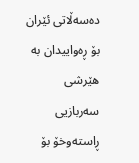دەسەڵاتی ئێران بۆ ڕەواییدان بە هێرشی سەربازیی ڕاستەوخۆ بۆ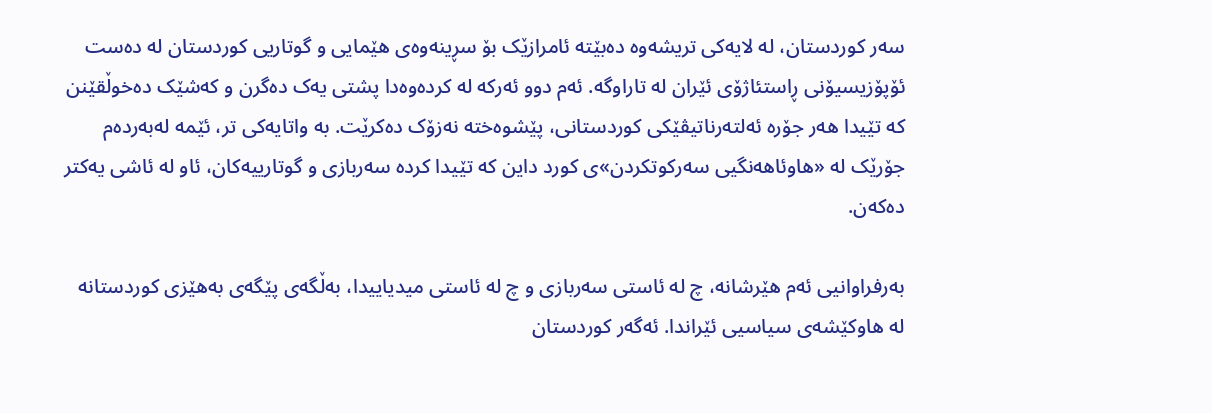سەر کوردستان، لە لایەکی تریشەوە دەبێتە ئامرازێک بۆ سڕینەوەی هێمایی و گوتاریی کوردستان لە دەست ئۆپۆزیسیۆنی ڕاستئاژۆی ئێران لە تاراوگە. ئەم دوو ئەرکە لە کردەوەدا پشتی یەک دەگرن و کەشێک دەخوڵقێنن کە تێیدا هەر جۆرە ئەلتەرناتیڤێکی کوردستانی، پێشوەختە نەزۆک دەکرێت. بە واتایەکی تر، ئێمە لەبەردەم جۆرێک لە «هاوئاهەنگیی سەرکوتکردن»ی کورد داین کە تێیدا کردە سەربازی و گوتارییەکان، ئاو لە ئاشی یەکتر دەکەن.

بەرفراوانیی ئەم هێرشانە، چ لە ئاستی سەربازی و چ لە ئاستی میدیاییدا، بەڵگەی پێگەی بەهێزی کوردستانە لە هاوکێشەی سیاسیی ئێراندا. ئەگەر کوردستان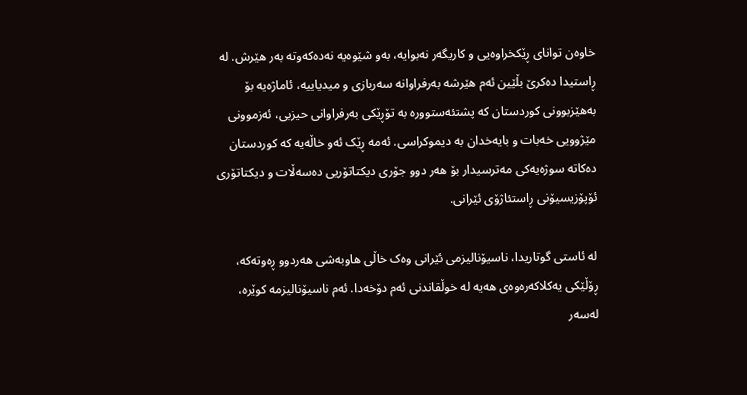خاوەن توانای ڕێکخراوەیی و کاریگەر نەبوایە، بەو شێوەیە نەدەکەوتە بەر هێرش. لە ڕاستیدا دەکرێ بڵێین ئەم هێرشە بەرفراوانە سەربازی و میدیاییە، ئاماژەیە بۆ بەهێزبوونی کوردستان کە پشتئەستوورە بە تۆڕێکی بەرفراوانی حیزبی، ئەزموونی مێژوویی خەبات و بایەخدان بە دیموکراسی. ئەمە ڕێک ئەو خاڵەیە کە کوردستان دەکاتە سوژەیەکی مەترسیدار بۆ هەر دوو جۆری دیکتاتۆریی دەسەڵات و دیکتاتۆری ئۆپۆزیسیۆنی ڕاستئاژۆی ئێرانی.

لە ئاستی گوتاریدا، ناسیۆنالیزمی ئێرانی وەک خاڵی هاوبەشی هەردوو ڕەوتەکە، ڕۆڵێکی یەکلاکەرەوەی هەیە لە خوڵقاندنی ئەم دۆخەدا. ئەم ناسیۆنالیزمە کوێرە، لەسەر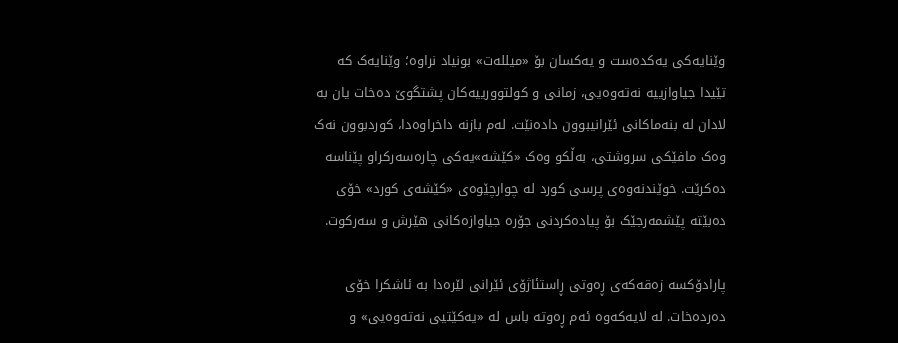وێنایەکی یەکدەست و یەکسان بۆ «میللەت» بونیاد نراوە؛ وێنایەک کە تێیدا جیاوازییە نەتەوەیی، زمانی و کولتوورییەکان پشتگوێ دەخات یان بە لادان لە بنەماکانی ئێرانیبوون دادەنێت. لەم بازنە داخراوەدا، کوردبوون نەک وەک مافێکی سروشتی، بەڵکو وەک «کێشە»یەکی چارەسەرکراو پێناسە دەکرێت. خوێندنەوەی پرسی کورد لە چوارچێوەی «کێشەی کورد» خۆی دەبێتە پێشمەرجێک بۆ پیادەکردنی جۆرە جیاوازەکانی هێرش و سەرکوت.

پارادۆکسە زەقەکەی ڕەوتی ڕاستئاژۆی ئێرانی لێرەدا بە ئاشکرا خۆی دەردەخات. لە لایەکەوە ئەم ڕەوتە باس لە «یەکێتیی نەتەوەیی» و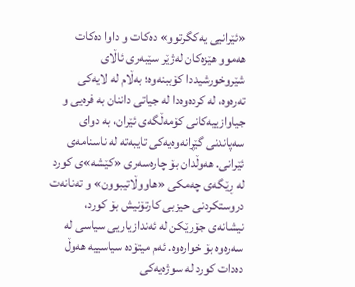«ئێرانیی یەکگرتوو» دەکات و داوا دەکات هەموو هێزەکان لەژێر سێبەری ئاڵای شێروخورشیددا کۆببنەوە؛ بەڵام لە لایەکی تەرەوە، لە کردەوەدا لە جیاتی داننان بە فرەیی و جیاوازییەکانی کۆمەڵگەی ئێران، بە دوای سەپاندنی گێڕانەوەیەکی تایبەتە لە ناسنامەی ئێرانی. هەوڵدان بۆ چارەسەری «کێشە»ی کورد لە ڕێگەی چەمکی «هاووڵاتیبوون» و تەنانەت دروستکردنی حیزبی کارتۆنیش بۆ کورد، نیشانەی جۆرێکن لە ئەندازیاریی سیاسی لە سەرەوە بۆ خوارەوە. ئەم میتۆدە سیاسییە هەوڵ دەدات کورد لە سوژەیەکى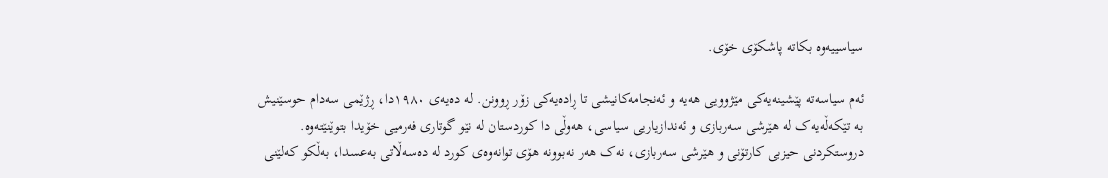سیاسییەوە بکاتە پاشکۆی خۆی.

ئەم سیاسەتە پێشینەیەکی مێژوویی هەیە و ئەنجامەکانیشی تا ڕادەیەکی زۆر ڕوونن. لە دەیەی ١٩٨٠دا، ڕژێمی سەدام حوسێنیش بە تێکەڵەیەک لە هێرشی سەربازی و ئەندازیاریی سیاسی، هەوڵی دا کوردستان لە نێو گوتاری فەرمیی خۆیدا بتوێنێتەوە. دروستکردنی حیزبی کارتۆنی و هێرشی سەربازی، نەک هەر نەبوونە هۆی توانەوەی کورد لە دەسەڵاتی بەعسدا، بەڵکو کەلێنی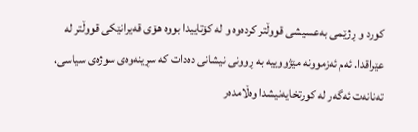کورد و ڕژێمی بەعسیشی قووڵتر کردەوە و لە کۆتاییدا بووە هۆی قەیرانێکی قووڵتر لە عێراقدا. ئەم ئەزموونە مێژووییە بە ڕوونی نیشانی دەدات کە سڕینەوەی سوژەی سیاسی، تەنانەت ئەگەر لە کورتخایەنیشدا وەڵامدەر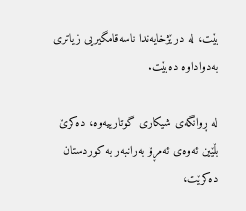بێت، لە درێژخایەندا ناسەقامگیریی زیاتری بەدواداوە دەبێت.

لە ڕوانگەی شیکاری گوتارییەوە، دەکرێ بڵێین ئەوەی ئەمڕۆ بەرانبەر بە کوردستان دەکرێت،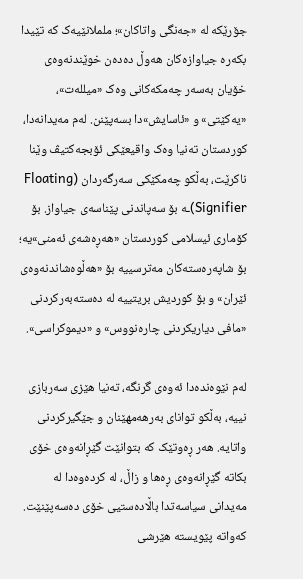جۆرێکە لە «جەنگی واتاکان»؛ ململانێیەک کە تێیدا بکەرە جیاوازەکان هەوڵ دەدەن خوێندنەوەی خۆیان بەسەر چەمکەکانی وەک «میللەت»، «یەکێتی» و «ئاسایش»دا بسەپێنن. لەم مەیدانەدا، کوردستان تەنیا وەک واقیعێکی ئۆبجەکتیڤ وێنا ناکرێت، بەڵکو چەمکێکی سەرگەردان (Floating Signifier)ـە بۆ سەپاندنی پێناسەی جیاواز. بۆ کۆماری ئیسلامی کوردستان «هەڕەشەی ئەمنی»یە؛ بۆ شاپەرەستەکان مەترسییە بۆ «هەڵوەشاندنەوەی ئێران» و بۆ کوردیش بریتییە لە دەستەبەرکردنی «مافی دیاریکردنی چارەنووس» و «دیموکراسی».

لەم نێوەندەدا ئەوەی گرنگە، تەنیا هێزی سەربازی نییە، بەڵکو توانای بەرهەمهێنان و جێگیرکردنی واتایە. هەر ڕەوتێک کە بتوانێت گێڕانەوەی خۆی بکاتە گێڕانەوەی ڕەها و زاڵ، لە کردەوەدا لە مەیدانی سیاسەتدا باڵادەستیی خۆی دەسەپێنێت. کەواتە پێویستە هێرشی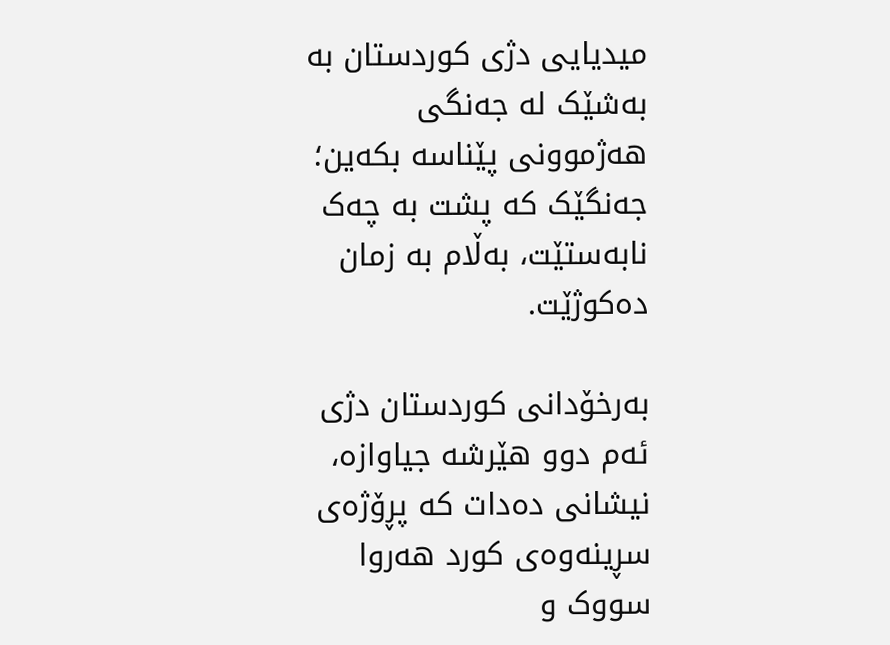میدیایی دژی کوردستان بە بەشێک لە جەنگی هەژموونی پێناسە بکەین؛ جەنگێک کە پشت بە چەک نابەستێت، بەڵام بە زمان دەکوژێت.

بەرخۆدانی کوردستان دژی ئەم دوو هێرشە جیاوازە، نیشانی دەدات کە پڕۆژەی سڕینەوەی کورد هەروا سووک و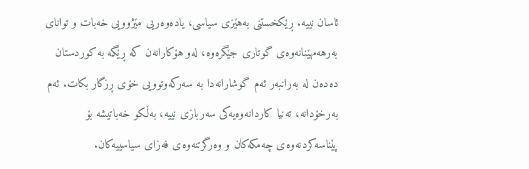ئاسان نییە. ڕێکخستنی بەهێزی سیاسی، یادەوەریی مێژوویی خەبات و توانای بەرهەمهێنانەوەی گوتاری جێگرەوە، لەو هۆکارانەن کە ڕێگە بە کوردستان دەدەن لە بەرانبەر ئەم گوشارانەدا بە سەرکەوتوویی خۆی ڕزگار بکات. ئەم بەرخۆدانە، تەنیا کاردانەوەیەکی سەربازی نییە، بەڵکو خەباتیشە بۆ پێناسەکردنەوەی چەمکەکان و وەرگرتنەوەی فەزای سیاسییەکان.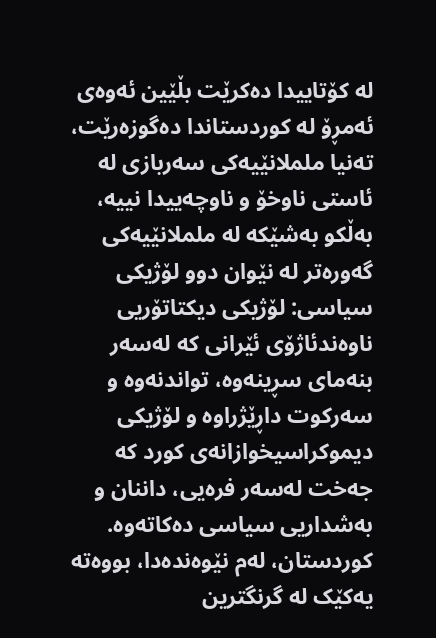لە کۆتاییدا دەکرێت بڵێین ئەوەی ئەمڕۆ لە کوردستاندا دەگوزەرێت، تەنیا ململانێیەکی سەربازی لە ئاستی ناوخۆ و ناوچەییدا نییە، بەڵکو بەشێکە لە ململانێیەکی گەورەتر لە نێوان دوو لۆژیکی سیاسی: لۆژیکی دیکتاتۆریی ناوەندئاژۆی ئێرانی کە لەسەر بنەمای سڕینەوە، تواندنەوە و سەرکوت داڕێژراوە و لۆژیکی دیموکراسیخوازانەی کورد کە جەخت لەسەر فرەیی، داننان و بەشداریی سیاسی دەکاتەوە. کوردستان، لەم نێوەندەدا، بووەتە یەکێک لە گرنگترین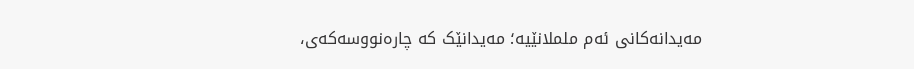مەیدانەکانی ئەم ململانێیە؛ مەیدانێک کە چارەنووسەکەی،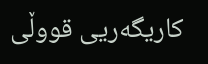کاریگەریی قووڵی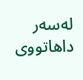لەسەر داهاتووی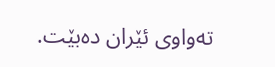تەواوی ئێران دەبێت.